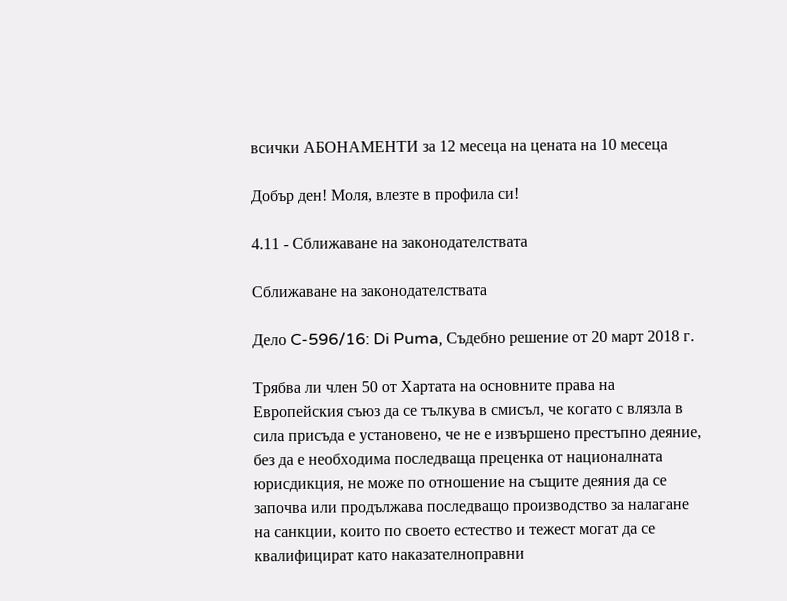всички АБОНАМЕНТИ за 12 месеца на цената на 10 месеца

Добър ден! Моля, влезте в профила си!

4.11 - Сближаване на законодателствата

Сближаване на законодателствата

Дело C-596/16: Di Puma, Съдебно решение от 20 март 2018 г.

Трябва ли член 50 от Хартата на основните права на Европейския съюз да се тълкува в смисъл, че когато с влязла в сила присъда е установено, че не е извършено престъпно деяние, без да е необходима последваща преценка от националната юрисдикция, не може по отношение на същите деяния да се започва или продължава последващо производство за налагане на санкции, които по своето естество и тежест могат да се квалифицират като наказателноправни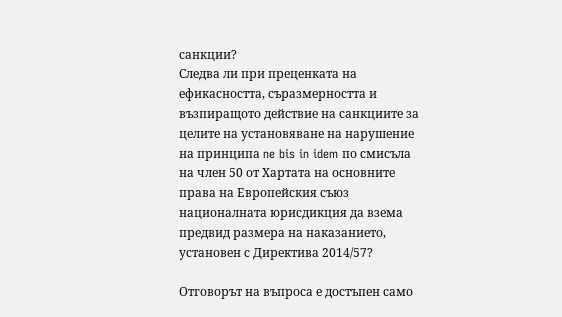санкции?
Следва ли при преценката на ефикасността, съразмерността и възпиращото действие на санкциите за целите на установяване на нарушение на принципа ne bis in idem по смисъла на член 50 от Хартата на основните права на Европейския съюз националната юрисдикция да взема предвид размера на наказанието, установен с Директива 2014/57?

Отговорът на въпроса е достъпен само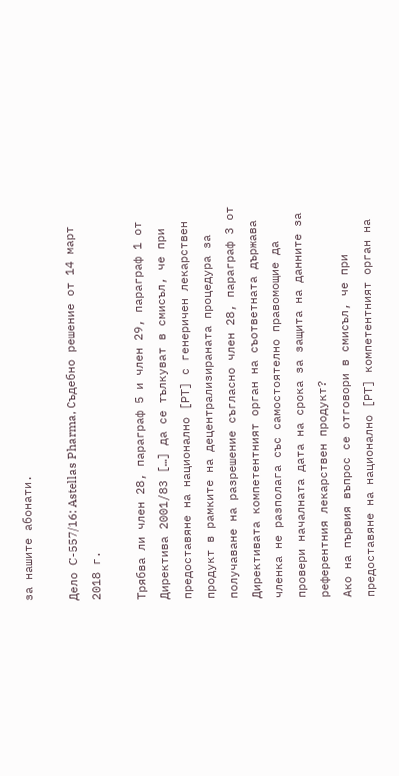за нашите абонати.

Дело C-557/16: Astellas Pharma, Съдебно решение от 14 март 2018 г.

Трябва ли член 28, параграф 5 и член 29, параграф 1 от Директива 2001/83 […] да се тълкуват в смисъл, че при предоставяне на национално [РТ] с генеричен лекарствен продукт в рамките на децентрализираната процедура за получаване на разрешение съгласно член 28, параграф 3 от Директивата компетентният орган на съответната държава членка не разполага със самостоятелно правомощие да провери началната дата на срока за защита на данните за референтния лекарствен продукт?
Ако на първия въпрос се отговори в смисъл, че при предоставяне на национално [РТ] компетентният орган на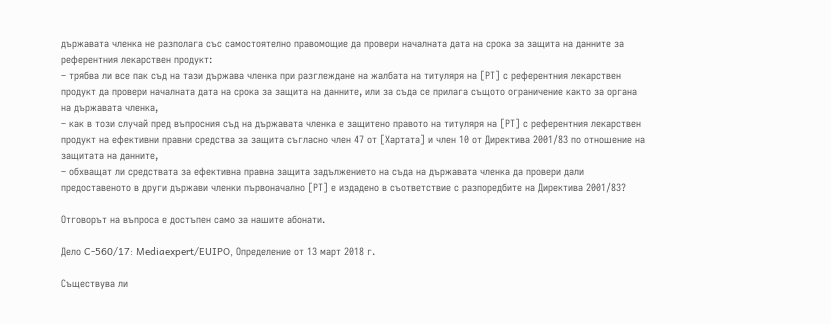държавата членка не разполага със самостоятелно правомощие да провери началната дата на срока за защита на данните за референтния лекарствен продукт:
– трябва ли все пак съд на тази държава членка при разглеждане на жалбата на титуляря на [РТ] с референтния лекарствен продукт да провери началната дата на срока за защита на данните, или за съда се прилага същото ограничение както за органа на държавата членка,
– как в този случай пред въпросния съд на държавата членка е защитено правото на титуляря на [РТ] с референтния лекарствен продукт на ефективни правни средства за защита съгласно член 47 от [Хартата] и член 10 от Директива 2001/83 по отношение на защитата на данните,
– обхващат ли средствата за ефективна правна защита задължението на съда на държавата членка да провери дали предоставеното в други държави членки първоначално [РТ] е издадено в съответствие с разпоредбите на Директива 2001/83?

Отговорът на въпроса е достъпен само за нашите абонати.

Дело C-560/17: Mediaexpert/EUIPO, Определение от 13 март 2018 г.

Съществува ли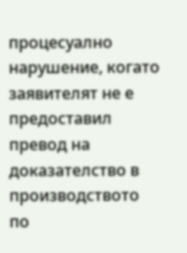процесуално нарушение, когато заявителят не е предоставил превод на доказателство в производството по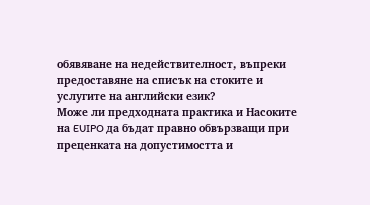обявяване на недействителност, въпреки предоставяне на списък на стоките и услугите на английски език?
Може ли предходната практика и Насоките на EUIPO да бъдат правно обвързващи при преценката на допустимостта и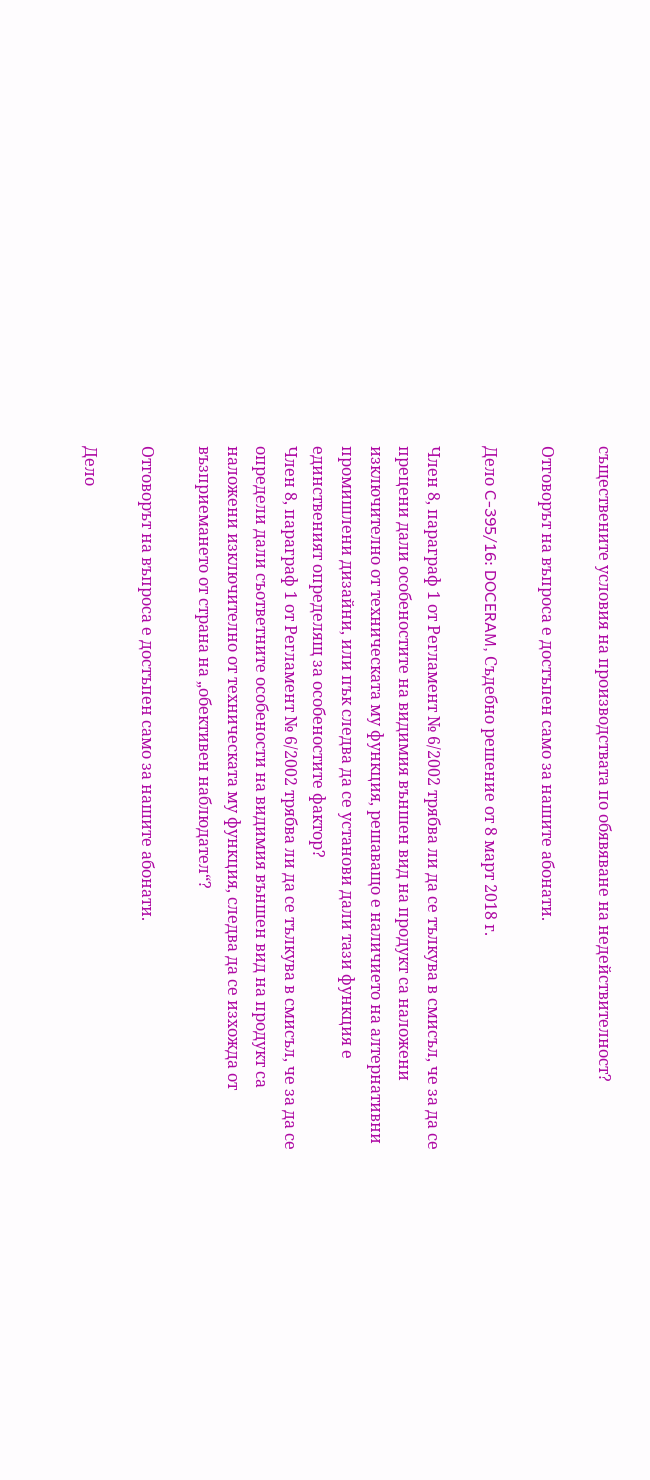съществените условия на производствата по обявяване на недействителност?

Отговорът на въпроса е достъпен само за нашите абонати.

Дело C-395/16: DOCERAM, Съдебно решение от 8 март 2018 г.

Член 8, параграф 1 от Регламент № 6/2002 трябва ли да се тълкува в смисъл, че за да се прецени дали особеностите на видимия външен вид на продукт са наложени изключително от техническата му функция, решаващо е наличието на алтернативни промишлени дизайни, или пък следва да се установи дали тази функция е единственият определящ за особеностите фактор?
Член 8, параграф 1 от Регламент № 6/2002 трябва ли да се тълкува в смисъл, че за да се определи дали съответните особености на видимия външен вид на продукт са наложени изключително от техническата му функция, следва да се изхожда от възприемането от страна на „обективен наблюдател“?

Отговорът на въпроса е достъпен само за нашите абонати.

Дело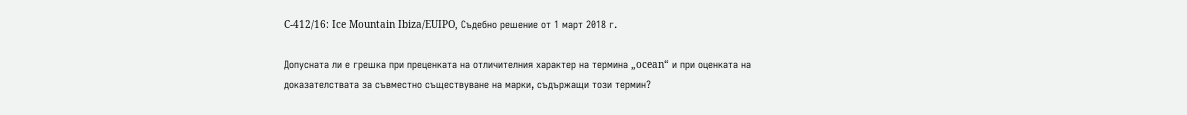C-412/16: Ice Mountain Ibiza/EUIPO, Съдебно решение от 1 март 2018 г.

Допусната ли е грешка при преценката на отличителния характер на термина „ocean“ и при оценката на доказателствата за съвместно съществуване на марки, съдържащи този термин?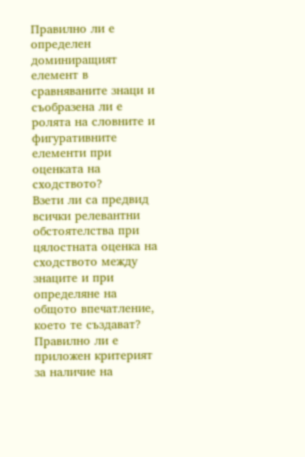Правилно ли е определен доминиращият елемент в сравняваните знаци и съобразена ли е ролята на словните и фигуративните елементи при оценката на сходството?
Взети ли са предвид всички релевантни обстоятелства при цялостната оценка на сходството между знаците и при определяне на общото впечатление, което те създават?
Правилно ли е приложен критерият за наличие на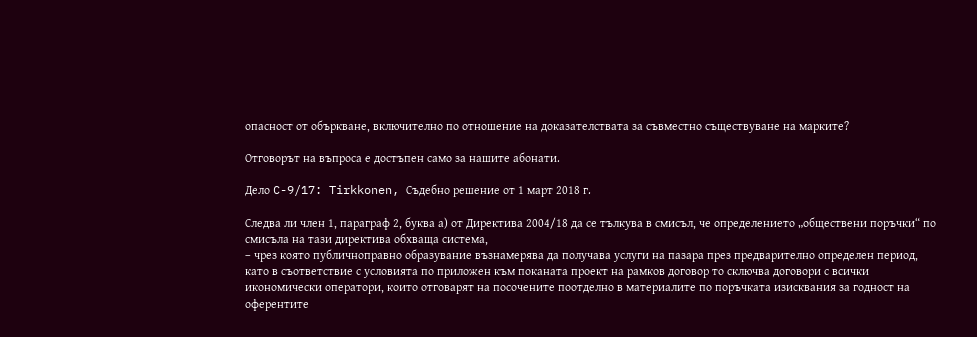опасност от объркване, включително по отношение на доказателствата за съвместно съществуване на марките?

Отговорът на въпроса е достъпен само за нашите абонати.

Дело C-9/17: Tirkkonen, Съдебно решение от 1 март 2018 г.

Следва ли член 1, параграф 2, буква а) от Директива 2004/18 да се тълкува в смисъл, че определението „обществени поръчки“ по смисъла на тази директива обхваща система,
– чрез която публичноправно образувание възнамерява да получава услуги на пазара през предварително определен период, като в съответствие с условията по приложен към поканата проект на рамков договор то сключва договори с всички икономически оператори, които отговарят на посочените поотделно в материалите по поръчката изисквания за годност на оферентите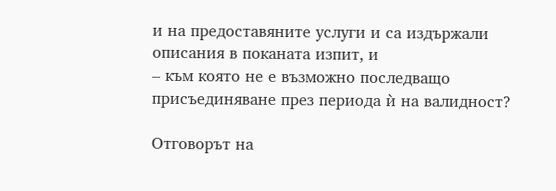и на предоставяните услуги и са издържали описания в поканата изпит, и
– към която не е възможно последващо присъединяване през периода ѝ на валидност?

Отговорът на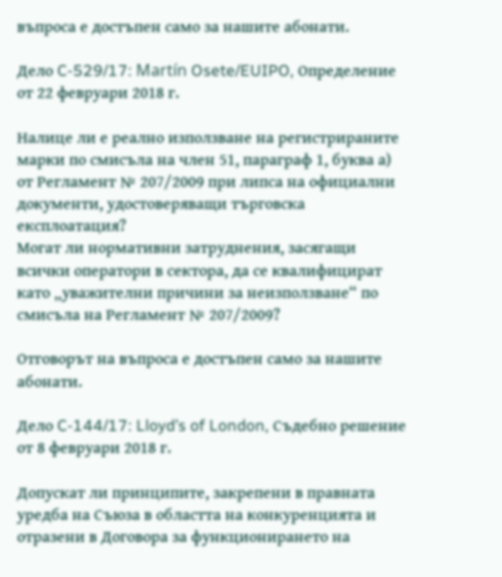въпроса е достъпен само за нашите абонати.

Дело C-529/17: Martín Osete/EUIPO, Определение от 22 февруари 2018 г.

Налице ли е реално използване на регистрираните марки по смисъла на член 51, параграф 1, буква а) от Регламент № 207/2009 при липса на официални документи, удостоверяващи търговска експлоатация?
Могат ли нормативни затруднения, засягащи всички оператори в сектора, да се квалифицират като „уважителни причини за неизползване“ по смисъла на Регламент № 207/2009?

Отговорът на въпроса е достъпен само за нашите абонати.

Дело C-144/17: Lloyd’s of London, Съдебно решение от 8 февруари 2018 г.

Допускат ли принципите, закрепени в правната уредба на Съюза в областта на конкуренцията и отразени в Договора за функционирането на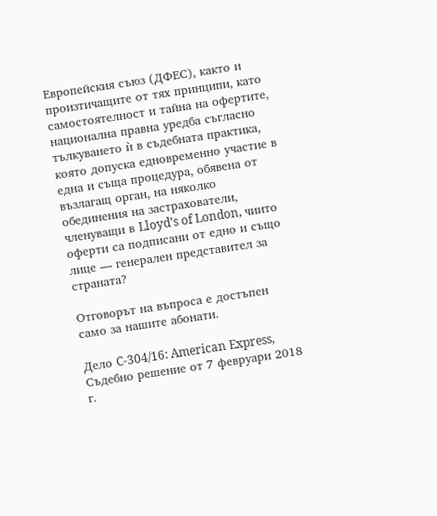Европейския съюз (ДФЕС), както и произтичащите от тях принципи, като самостоятелност и тайна на офертите, национална правна уредба съгласно тълкуването ѝ в съдебната практика, която допуска едновременно участие в една и съща процедура, обявена от възлагащ орган, на няколко обединения на застрахователи, членуващи в Lloyd’s of London, чиито оферти са подписани от едно и също лице — генерален представител за страната?

Отговорът на въпроса е достъпен само за нашите абонати.

Дело C-304/16: American Express, Съдебно решение от 7 февруари 2018 г.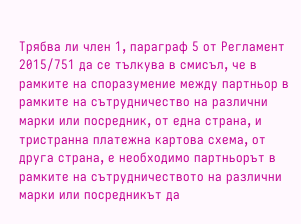Трябва ли член 1, параграф 5 от Регламент 2015/751 да се тълкува в смисъл, че в рамките на споразумение между партньор в рамките на сътрудничество на различни марки или посредник, от една страна, и тристранна платежна картова схема, от друга страна, е необходимо партньорът в рамките на сътрудничеството на различни марки или посредникът да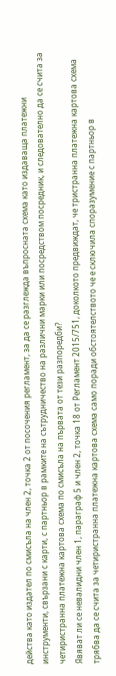действа като издател по смисъла на член 2, точка 2 от посочения регламент, за да се разглежда въпросната схема като издаваща платежни инструменти, свързани с карти, с партньор в рамките на сътрудничество на различни марки или посредством посредник, и следователно да се счита за четиристранна платежна картова схема по смисъла на първата от тези разпоредби?
Явяват ли се невалидни член 1, параграф 5 и член 2, точка 18 от Регламент 2015/751, доколкото предвиждат, че тристранна платежна картова схема трябва да се счита за четиристранна платежна картова схема само поради обстоятелството че е сключила споразумение с партньор в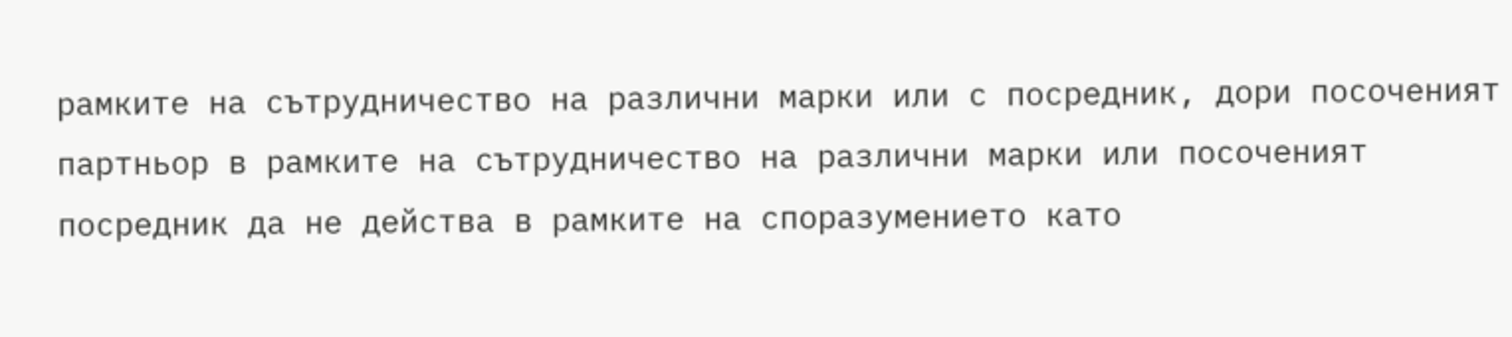рамките на сътрудничество на различни марки или с посредник, дори посоченият партньор в рамките на сътрудничество на различни марки или посоченият посредник да не действа в рамките на споразумението като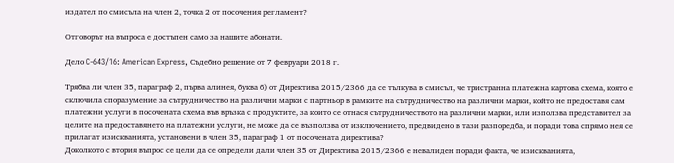издател по смисъла на член 2, точка 2 от посочения регламент?

Отговорът на въпроса е достъпен само за нашите абонати.

Дело C-643/16: American Express, Съдебно решение от 7 февруари 2018 г.

Трябва ли член 35, параграф 2, първа алинея, буква б) от Директива 2015/2366 да се тълкува в смисъл, че тристранна платежна картова схема, която е сключила споразумение за сътрудничество на различни марки с партньор в рамките на сътрудничество на различни марки, който не предоставя сам платежни услуги в посочената схема във връзка с продуктите, за които се отнася сътрудничеството на различни марки, или използва представител за целите на предоставянето на платежни услуги, не може да се възползва от изключението, предвидено в тази разпоредба, и поради това спрямо нея се прилагат изискванията, установени в член 35, параграф 1 от посочената директива?
Доколкото с втория въпрос се цели да се определи дали член 35 от Директива 2015/2366 е невалиден поради факта, че изискванията,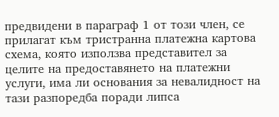предвидени в параграф 1 от този член, се прилагат към тристранна платежна картова схема, която използва представител за целите на предоставянето на платежни услуги, има ли основания за невалидност на тази разпоредба поради липса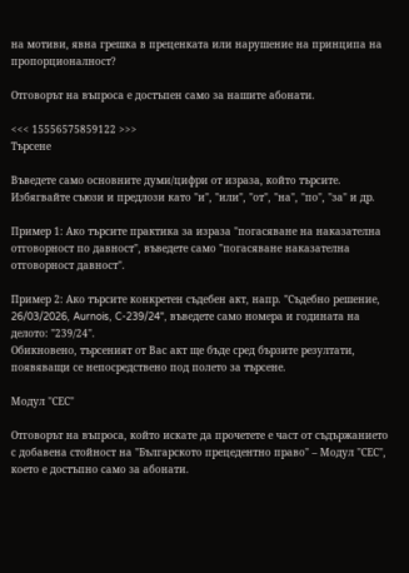на мотиви, явна грешка в преценката или нарушение на принципа на пропорционалност?

Отговорът на въпроса е достъпен само за нашите абонати.

<<< 15556575859122 >>>
Търсене

Въведете само основните думи/цифри от израза, който търсите. Избягвайте съюзи и предлози като "и", "или", "от", "на", "по", "за" и др.

Пример 1: Ако търсите практика за израза "погасяване на наказателна отговорност по давност", въведете само "погасяване наказателна отговорност давност".

Пример 2: Ако търсите конкретен съдебен акт, напр. "Съдебно решение, 26/03/2026, Aurnois, C-239/24", въведете само номера и годината на делото: "239/24".
Обикновено, търсеният от Вас акт ще бъде сред бързите резултати, появяващи се непосредствено под полето за търсене.

Модул "СЕС"

Отговорът на въпроса, който искате да прочетете е част от съдържанието с добавена стойност на "Българското прецедентно право" – Модул "СЕС", което е достъпно само за абонати.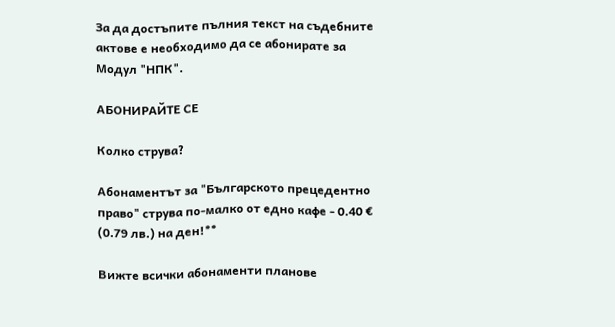За да достъпите пълния текст на съдебните актове е необходимо да се абонирате за Модул "НПК".

АБОНИРАЙТЕ СЕ

Колко струва?

Абонаментът за "Българското прецедентно право" струва по-малко от едно кафе - 0.40 € (0.79 лв.) на ден!**

Вижте всички абонаменти планове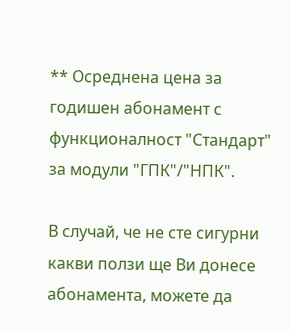** Осреднена цена за годишен абонамент с функционалност "Стандарт" за модули "ГПК"/"НПК".

В случай, че не сте сигурни какви ползи ще Ви донесе абонамента, можете да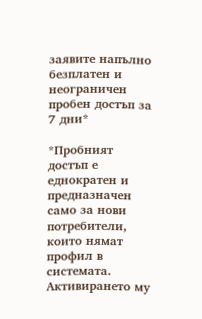заявите напълно безплатен и неограничен пробен достъп за 7 дни*

*Пробният достъп е еднократен и предназначен само за нови потребители, които нямат профил в системата. Активирането му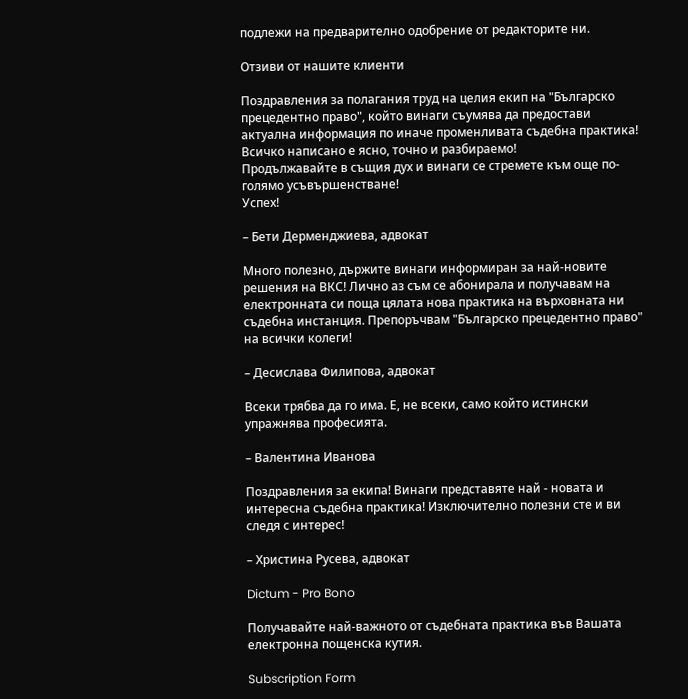подлежи на предварително одобрение от редакторите ни.

Отзиви от нашите клиенти

Поздравления за полагания труд на целия екип на "Българско прецедентно право", който винаги съумява да предостави актуална информация по иначе променливата съдебна практика! Всичко написано е ясно, точно и разбираемо!
Продължавайте в същия дух и винаги се стремете към още по-голямо усъвършенстване!
Успех!

– Бети Дерменджиева, адвокат

Много полезно, държите винаги информиран за най-новите решения на ВКС! Лично аз съм се абонирала и получавам на електронната си поща цялата нова практика на върховната ни съдебна инстанция. Препоръчвам "Българско прецедентно право" на всички колеги!

– Десислава Филипова, адвокат

Всеки трябва да го има. Е, не всеки, само който истински упражнява професията.

– Валентина Иванова

Поздравления за екипа! Винаги представяте най - новата и интересна съдебна практика! Изключително полезни сте и ви следя с интерес!

– Христина Русева, адвокат

Dictum - Pro Bono

Получавайте най-важното от съдебната практика във Вашата електронна пощенска кутия.

Subscription Form